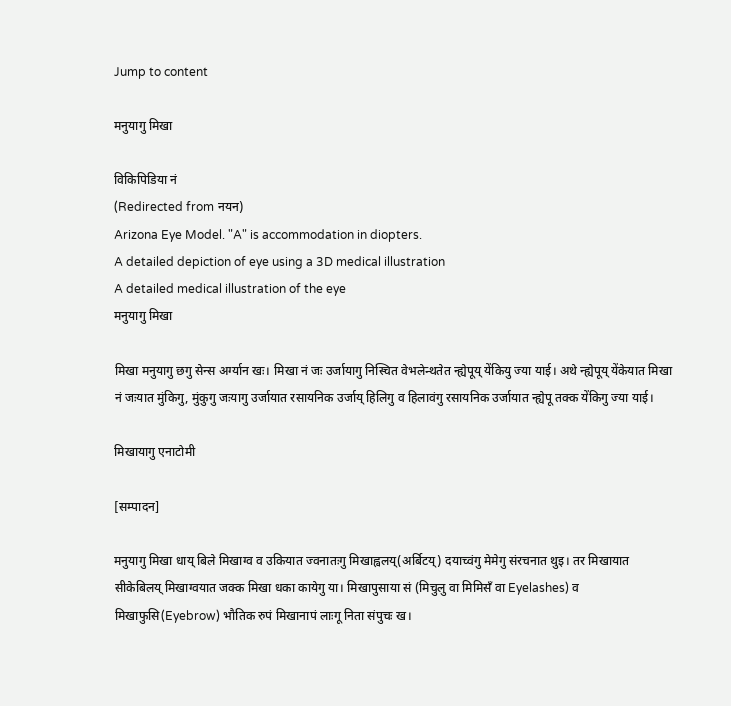Jump to content

मनुयागु मिखा

विकिपिडिया नं
(Redirected from नयन)
Arizona Eye Model. "A" is accommodation in diopters.
A detailed depiction of eye using a 3D medical illustration
A detailed medical illustration of the eye
मनुयागु मिखा

मिखा मनुयागु छगु सेन्स अर्ग्यान खः। मिखा नं जः उर्जायागु निस्चित वेभलेन्थतेत न्ह्येपूय् येंकियु ज्या याई। अथे न्ह्येपूय् येंकेयात मिखा नं जःयात मुंकिगु, मुंकुगु जःयागु उर्जायात रसायनिक उर्जाय् हिलिगु व हिलावंगु रसायनिक उर्जायात न्ह्येपू तक्क येंकिगु ज्या याई।

मिखायागु एनाटोमी

[सम्पादन]

मनुयागु मिखा धाय् बिले मिखाग्व व उकियात ज्वनातःगु मिखाह्वलय्(अर्बिटय्) दयाच्वंगु मेमेगु संरचनात थुइ। तर मिखायात सीकेबिलय् मिखाग्वयात जक्क मिखा धका कायेगु या। मिखापुसाया सं (मिचुलु वा मिमिसँ वा Eyelashes) व मिखाफुसि(Eyebrow) भौतिक रुपं मिखानापं लाःगू निता संपुचः ख।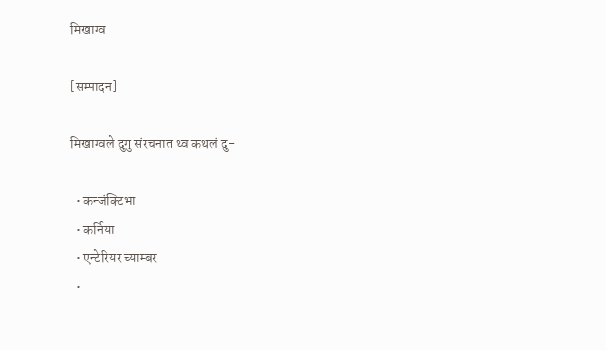मिखाग्व

[सम्पादन]

मिखाग्वले दुगु संरचनात थ्व कथलं दु-

  • कन्जंक्टिभा
  • कर्निया
  • एन्टेरियर च्याम्बर
  •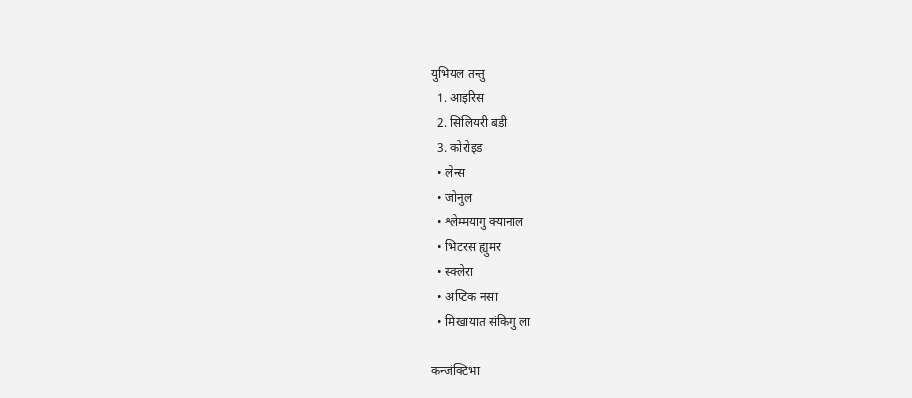युभियल तन्तु
  1. आइरिस
  2. सिलियरी बडी
  3. कोरोइड
  • लेन्स
  • जोनुल
  • श्लेम्मयागु क्यानाल
  • भिटरस ह्युमर
  • स्क्लेरा
  • अप्टिक नसा
  • मिखायात संकिगु ला

कन्जंक्टिभा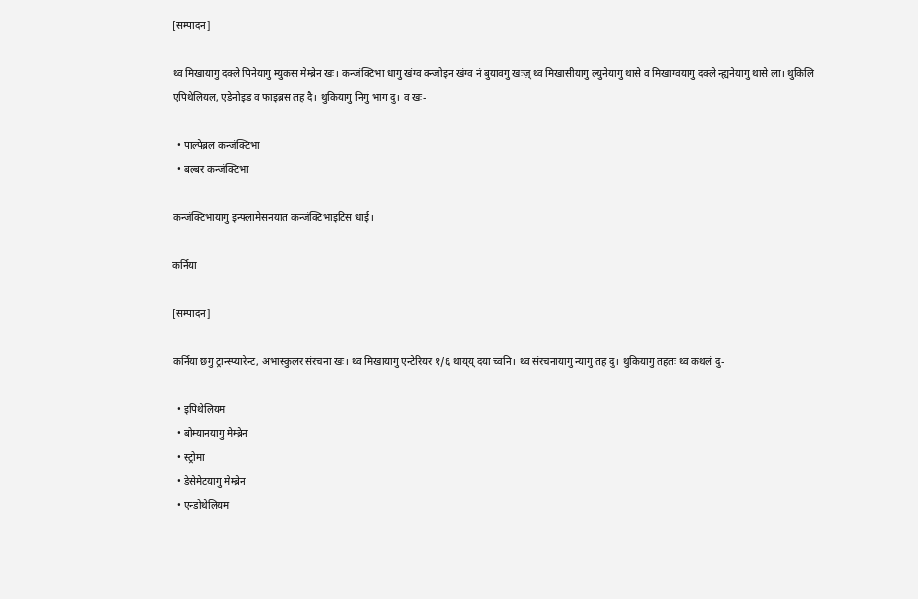[सम्पादन]

थ्व मिखायागु दक्ले पिनेयागु म्युकस मेम्ब्रेन खः। कन्जंक्टिभा धागु खंग्व क्न्जोइन खंग्व नं बुयावगु खःज़् थ्व मिखासीयागु ल्युनेयागु थासे व मिखाग्वयागु दक्ले न्ह्यनेयागु थासे ला। थुकिलि एपिथेलियल, एडेनोइड व फाइब्रस तह दै। थुकियागु निगु भाग दु। व खः-

  • पाल्पेब्रल कन्जंक्टिभा
  • बल्बर कन्जंक्टिभा

कन्जंक्टिभायागु इन्फ्लामेसनयात कन्जंक्टिभाइटिस धाई।

कर्निया

[सम्पादन]

कर्निया छगु ट्रान्स्प्यारेन्ट, अभास्कुलर संरचना खः। थ्व मिखायागु एन्टेरियर १/६ थाय्‌य् दया च्वनि। थ्व संरचनायागु न्यागु तह दु। थुकियागु तहतः थ्व कथलं दु-

  • इपिथेलियम
  • बोम्यानयागु मेम्ब्रेन
  • स्ट्रोमा
  • डेसेमेटयागु मेम्ब्रेन
  • एन्डोथेलियम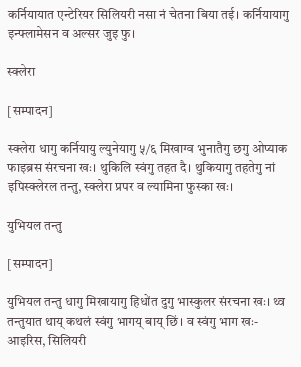कर्नियायात एन्टेरियर सिलियरी नसा नं चेतना बिया तई। कर्नियायागु इन्फ्लामेसन व अल्सर जुइ फु।

स्क्लेरा

[सम्पादन]

स्क्लेरा धागु कर्नियायु ल्युनेयागु ५/६ मिखाग्व भुनातैगु छगु ओप्याक फाइब्रस संरचना खः। थुकिलि स्वंगु तहत दै। थुकियागु तहतेगु नां इपिस्क्लेरल तन्तु, स्क्लेरा प्रपर व ल्यामिना फुस्का खः।

युभियल तन्तु

[सम्पादन]

युभियल तन्तु धागु मिखायागु हिधोंत दुगु भास्कुलर संरचना खः। थ्व तन्तुयात थाय् कथलं स्वंगु भागय् बाय् छिं। व स्वंगु भाग खः- आइरिस, सिलियरी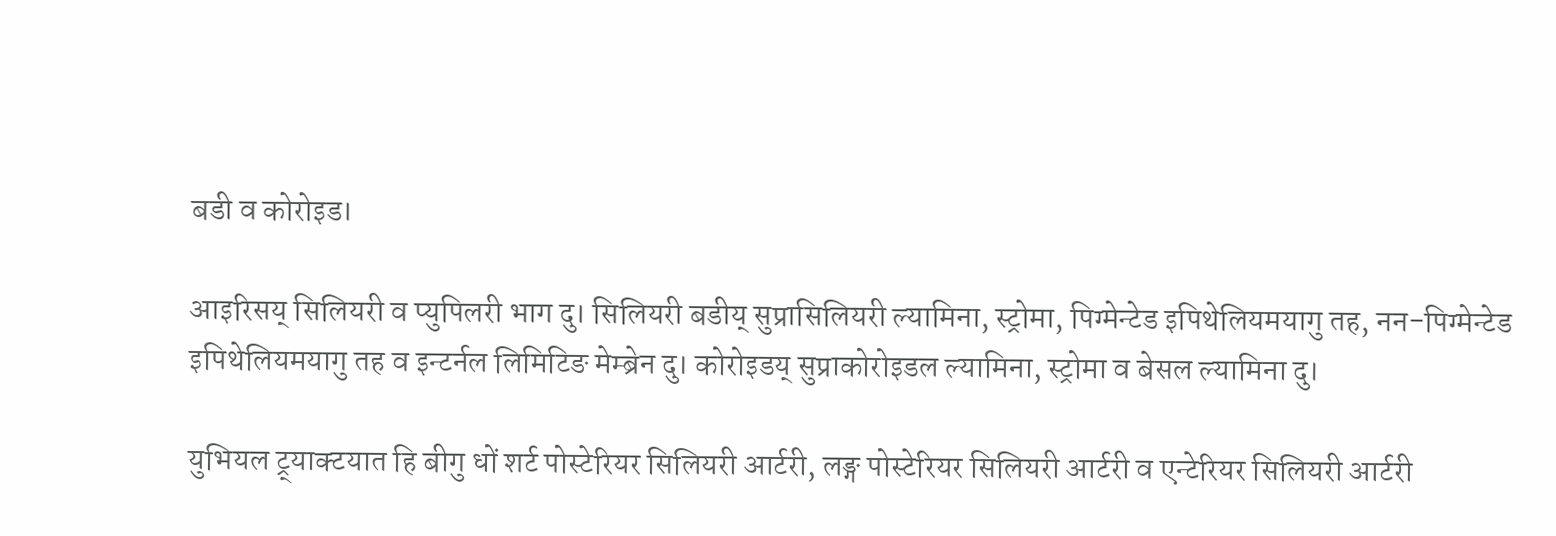बडी व कोरोइड।

आइरिसय् सिलियरी व प्युपिलरी भाग दु। सिलियरी बडीय् सुप्रासिलियरी ल्यामिना, स्ट्रोमा, पिग्मेन्टेड इपिथेलियमयागु तह, नन-पिग्मेन्टेड इपिथेलियमयागु तह व इन्टर्नल लिमिटिङ मेम्ब्रेन दु। कोरोइडय् सुप्राकोरोइडल ल्यामिना, स्ट्रोमा व बेसल ल्यामिना दु।

युभियल ट्र्याक्टयात हि बीगु धों शर्ट पोस्टेरियर सिलियरी आर्टरी, लङ्ग पोस्टेरियर सिलियरी आर्टरी व एन्टेरियर सिलियरी आर्टरी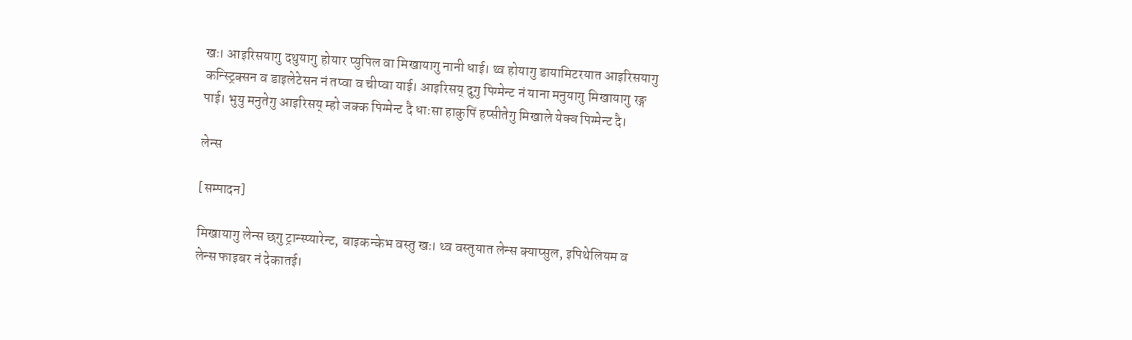खः। आइरिसयागु दथुयागु होयार प्युपिल वा मिखायागु नानी धाई। थ्व होयागु डायामिटरयात आइरिसयागु कन्स्ट्रिक्सन व डाइलेटेसन नं तप्वा व चीप्वा याई। आइरिसय् दुगु पिग्मेन्ट नं याना मनुयागु मिखायागु रङ्ग पाई। भुयु मनुतेगु आइरिसय् म्हो जक्क पिग्मेन्ट दै धाःसा हाकुपिं हप्सीतेगु मिखाले येक्व पिग्मेन्ट दै।

लेन्स

[सम्पादन]

मिखायागु लेन्स छगु ट्रान्स्प्यारेन्ट, बाइकन्केभ वस्तु खः। थ्व वस्तुयात लेन्स क्याप्सुल, इपिथेलियम व लेन्स फाइबर नं देकातई।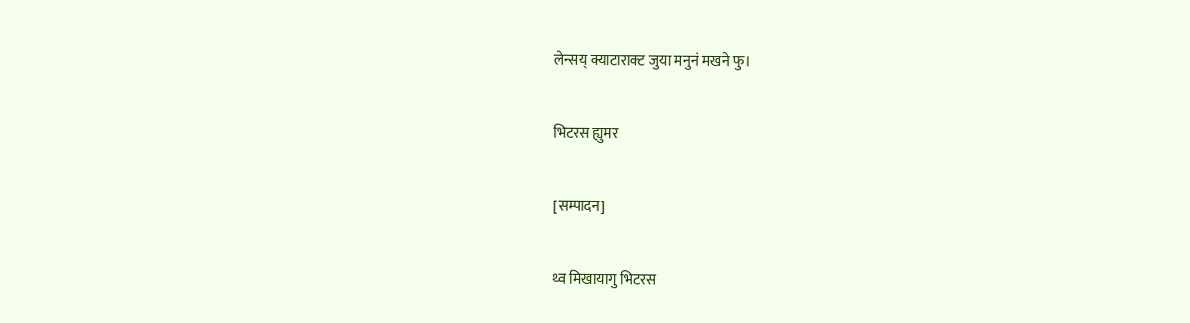लेन्सय् क्याटाराक्ट जुया मनुनं मखने फु।

भिटरस ह्युमर

[सम्पादन]

थ्व मिखायागु भिटरस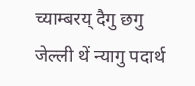च्याम्बरय् दैगु छगु जेल्ली थें न्यागु पदार्थ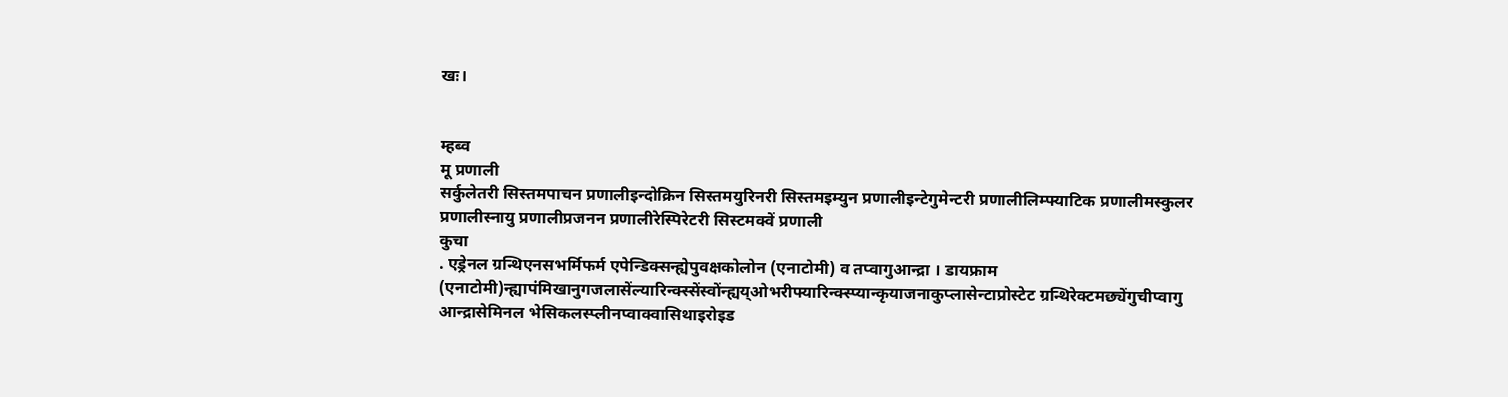खः।


म्हब्व
मू प्रणाली
सर्कुलेतरी सिस्तमपाचन प्रणालीइन्दोक्रिन सिस्तमयुरिनरी सिस्तमइम्युन प्रणालीइन्टेगुमेन्टरी प्रणालीलिम्फ्याटिक प्रणालीमस्कुलर प्रणालीस्नायु प्रणालीप्रजनन प्रणालीरेस्पिरेटरी सिस्टमक्वें प्रणाली
कुचा
. एड्रेनल ग्रन्थिएनसभर्मिफर्म एपेन्डिक्सन्ह्येपुवक्षकोलोन (एनाटोमी) व तप्वागुआन्द्रा । डायफ्राम (एनाटोमी)न्ह्यापंमिखानुगजलासेंल्यारिन्क्स्सेंस्वोंन्ह्यय्ओभरीफ्यारिन्क्स्प्यान्कृयाजनाकुप्लासेन्टाप्रोस्टेट ग्रन्थिरेक्टमछ्येंगुचीप्वागु आन्द्रासेमिनल भेसिकलस्प्लीनप्वाक्वासिथाइरोइड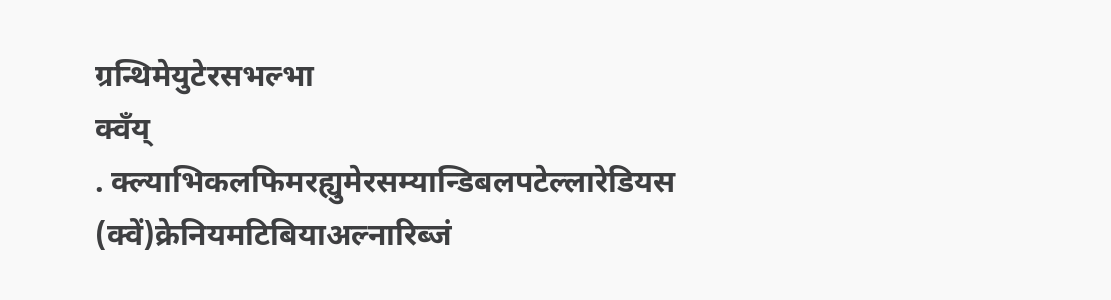ग्रन्थिमेयुटेरसभल्भा
क्वँय्
. क्ल्याभिकलफिमरह्युमेरसम्यान्डिबलपटेल्लारेडियस (क्वें)क्रेनियमटिबियाअल्नारिब्जं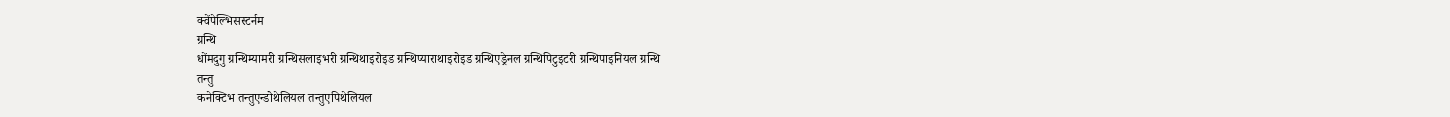क्वेंपेल्भिसस्टर्नम
ग्रन्थि
धोंमदुगु ग्रन्थिम्यामरी ग्रन्थिसलाइभरी ग्रन्थिथाइरोइड ग्रन्थिप्याराथाइरोइड ग्रन्थिएड्रेनल ग्रन्थिपिटुइटरी ग्रन्थिपाइनियल ग्रन्थि
तन्तु
कनेक्टिभ तन्तुएन्डोथेलियल तन्तुएपिथेलियल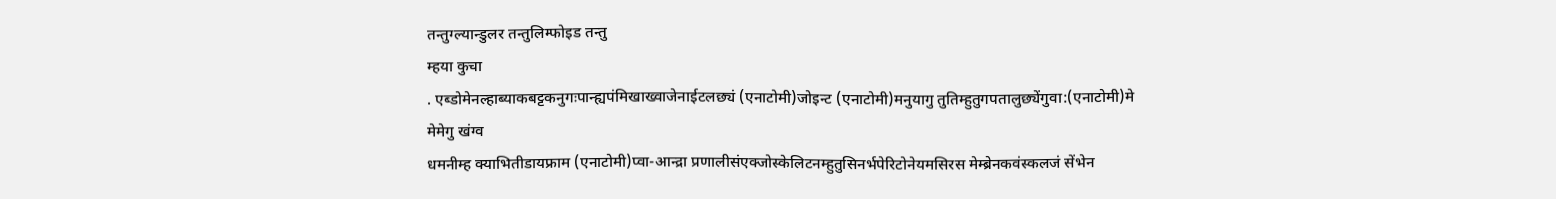तन्तुग्ल्यान्डुलर तन्तुलिम्फोइड तन्तु
म्हया कुचा
. एब्डोमेनल्हाब्याकबट्टकनुगःपान्ह्यपंमिखाख्वाजेनाईटलछ्यं (एनाटोमी)जोइन्ट (एनाटोमी)मनुयागु तुतिम्हुतुगपतालुछ्येंगुवा:(एनाटोमी)मे
मेमेगु खंग्व
धमनीम्ह क्याभितीडायफ्राम (एनाटोमी)प्वा-आन्द्रा प्रणालीसंएक्जोस्केलिटनम्हुतुसिनर्भपेरिटोनेयमसिरस मेम्ब्रेनकवंस्कलजं सेंभेन